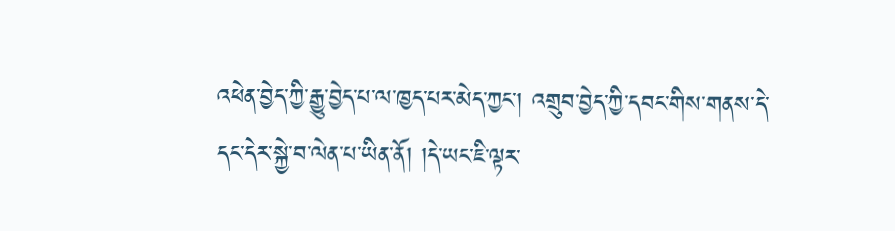འཕེན་བྱེད་ཀྱི་རྒྱུ་བྱེད་པ་ལ་ཁྱད་པར་མེད་ཀྱང་། འགྲུབ་བྱེད་ཀྱི་དབང་གིས་གནས་དེ་དང་དེར་སྐྱེ་བ་ལེན་པ་ཡིན་ནོ། །དེ་ཡང་ཇི་ལྟར་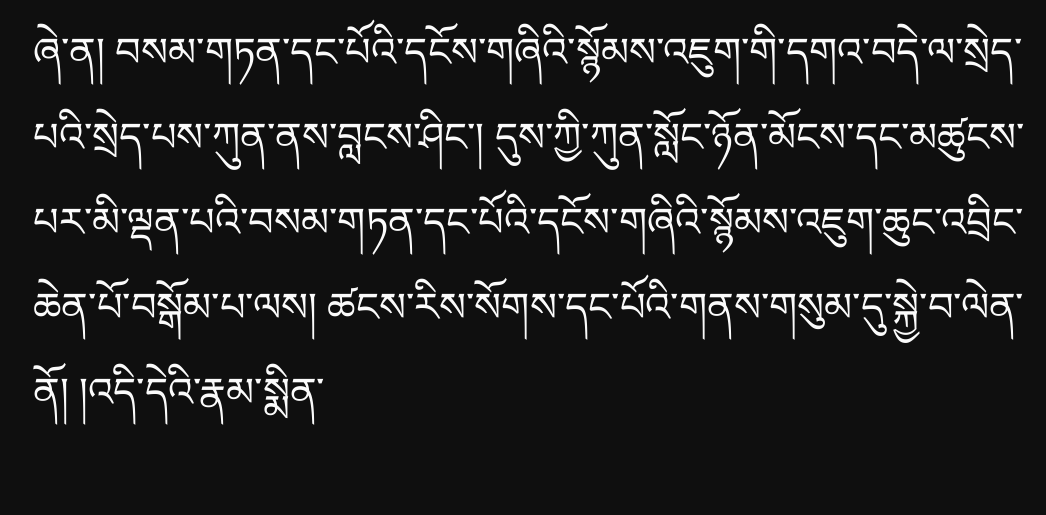ཞེ་ན། བསམ་གཏན་དང་པོའི་དངོས་གཞིའི་སྙོམས་འཇུག་གི་དགའ་བདེ་ལ་སྲེད་པའི་སྲེད་པས་ཀུན་ནས་བླངས་ཤིང་། དུས་ཀྱི་ཀུན་སློང་ཉོན་མོངས་དང་མཚུངས་པར་མི་ལྡན་པའི་བསམ་གཏན་དང་པོའི་དངོས་གཞིའི་སྙོམས་འཇུག་ཆུང་འབྲིང་ཆེན་པོ་བསྒོམ་པ་ལས། ཚངས་རིས་སོགས་དང་པོའི་གནས་གསུམ་དུ་སྐྱེ་བ་ལེན་ནོ། །འདི་དེའི་རྣམ་སྨིན་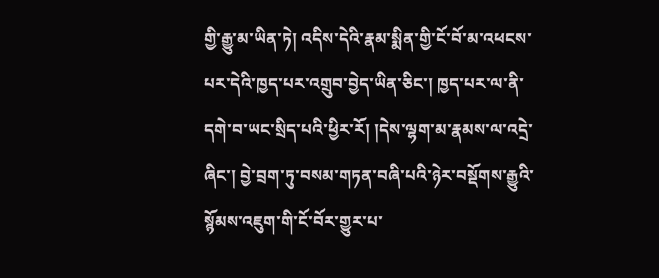གྱི་རྒྱུ་མ་ཡིན་ཏེ། འདིས་དེའི་རྣམ་སྨིན་གྱི་ངོ་བོ་མ་འཕངས་པར་དེའི་ཁྱད་པར་འགྲུབ་བྱེད་ཡིན་ཅིང་། ཁྱད་པར་ལ་ནི་དགེ་བ་ཡང་སྲིད་པའི་ཕྱིར་རོ། །དེས་ལྷག་མ་རྣམས་ལ་འདྲེ་ཞིང་། བྱེ་བྲག་ཏུ་བསམ་གཏན་བཞི་པའི་ཉེར་བསྡོགས་རྒྱུའི་སྙོམས་འཇུག་གི་ངོ་བོར་གྱུར་པ་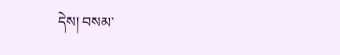དེས། བསམ་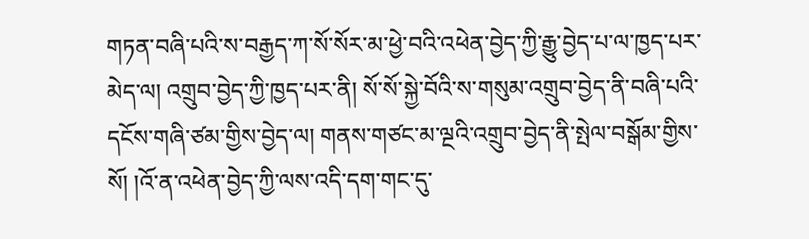གཏན་བཞི་པའི་ས་བརྒྱད་ཀ་སོ་སོར་མ་ཕྱེ་བའི་འཕེན་བྱེད་ཀྱི་རྒྱུ་བྱེད་པ་ལ་ཁྱད་པར་མེད་ལ། འགྲུབ་བྱེད་ཀྱི་ཁྱད་པར་ནི། སོ་སོ་སྐྱེ་བོའི་ས་གསུམ་འགྲུབ་བྱེད་ནི་བཞི་པའི་དངོས་གཞི་ཙམ་གྱིས་བྱེད་ལ། གནས་གཙང་མ་ལྔའི་འགྲུབ་བྱེད་ནི་སྤེལ་བསྒོམ་གྱིས་སོ། །འོ་ན་འཕེན་བྱེད་ཀྱི་ལས་འདི་དག་གང་དུ་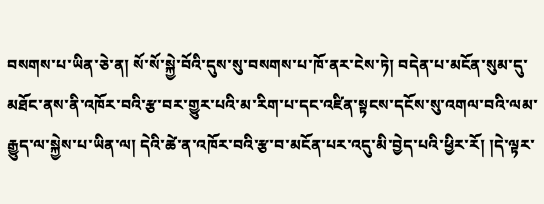བསགས་པ་ཡིན་ཅེ་ན། སོ་སོ་སྐྱེ་བོའི་དུས་སུ་བསགས་པ་ཁོ་ནར་ངེས་ཏེ། བདེན་པ་མངོན་སུམ་དུ་མཐོང་ནས་ནི་འཁོར་བའི་རྩ་བར་གྱུར་པའི་མ་རིག་པ་དང་འཛིན་སྟངས་དངོས་སུ་འགལ་བའི་ལམ་རྒྱུད་ལ་སྐྱེས་པ་ཡིན་ལ། དེའི་ཚེ་ན་འཁོར་བའི་རྩ་བ་མངོན་པར་འདུ་མི་བྱེད་པའི་ཕྱིར་རོ། །དེ་ལྟར་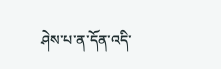ཤེས་པ་ན་དོན་འདི་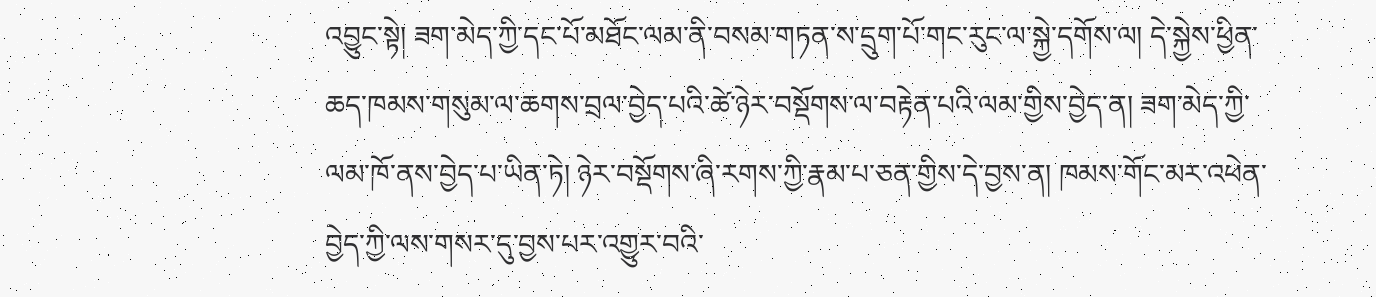འབྱུང་སྟེ། ཟག་མེད་ཀྱི་དང་པོ་མཐོང་ལམ་ནི་བསམ་གཏན་ས་དྲུག་པོ་གང་རུང་ལ་སྐྱེ་དགོས་ལ། དེ་སྐྱེས་ཕྱིན་ཆད་ཁམས་གསུམ་ལ་ཆགས་བྲལ་བྱེད་པའི་ཚེ་ཉེར་བསྡོགས་ལ་བརྟེན་པའི་ལམ་གྱིས་བྱེད་ན། ཟག་མེད་ཀྱི་ལམ་ཁོ་ནས་བྱེད་པ་ཡིན་ཏེ། ཉེར་བསྡོགས་ཞི་རགས་ཀྱི་རྣམ་པ་ཅན་གྱིས་དེ་བྱས་ན། ཁམས་གོང་མར་འཕེན་བྱེད་ཀྱི་ལས་གསར་དུ་བྱས་པར་འགྱུར་བའི་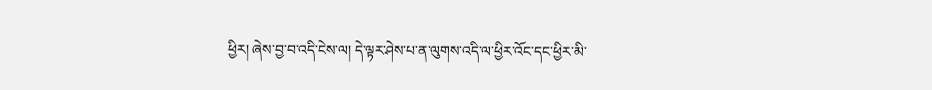ཕྱིར། ཞེས་བྱ་བ་འདི་ངེས་ལ། དེ་ལྟར་ཤེས་པ་ན་ལུགས་འདི་ལ་ཕྱིར་འོང་དང་ཕྱིར་མི་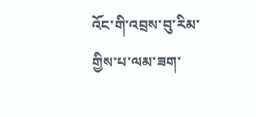འོང་གི་འབྲས་བུ་རིམ་གྱིས་པ་ལམ་ཟག་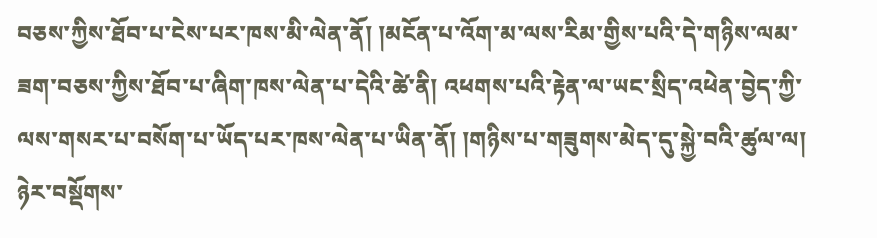བཅས་ཀྱིས་ཐོབ་པ་ངེས་པར་ཁས་མི་ལེན་ནོ། །མངོན་པ་འོག་མ་ལས་རིམ་གྱིས་པའི་དེ་གཉིས་ལམ་ཟག་བཅས་ཀྱིས་ཐོབ་པ་ཞིག་ཁས་ལེན་པ་དེའི་ཚེ་ནི། འཕགས་པའི་རྟེན་ལ་ཡང་སྲིད་འཕེན་བྱེད་ཀྱི་ལས་གསར་པ་བསོག་པ་ཡོད་པར་ཁས་ལེན་པ་ཡིན་ནོ། །གཉིས་པ་གཟུགས་མེད་དུ་སྐྱེ་བའི་ཚུལ་ལ། ཉེར་བསྡོགས་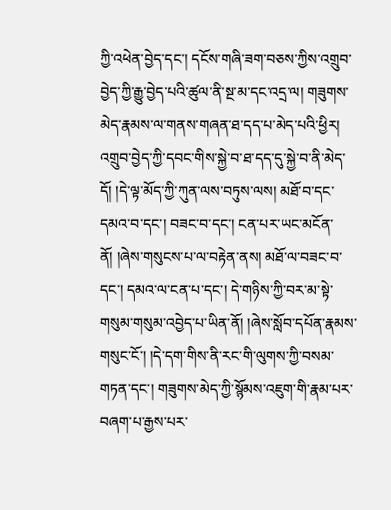ཀྱི་འཕེན་བྱེད་དང་། དངོས་གཞི་ཟག་བཅས་ཀྱིས་འགྲུབ་བྱེད་ཀྱི་རྒྱུ་བྱེད་པའི་ཚུལ་ནི་སྔ་མ་དང་འདྲ་ལ། གཟུགས་མེད་རྣམས་ལ་གནས་གཞན་ཐ་དད་པ་མེད་པའི་ཕྱིར། འགྲུབ་བྱེད་ཀྱི་དབང་གིས་སྐྱེ་བ་ཐ་དད་དུ་སྐྱེ་བ་ནི་མེད་དོ། །དེ་ལྟ་མོད་ཀྱི་ཀུན་ལས་བཏུས་ལས། མཐོ་བ་དང་དམའ་བ་དང་། བཟང་བ་དང་། ངན་པར་ཡང་མངོན་ནོ། །ཞེས་གསུངས་པ་ལ་བརྟེན་ནས། མཐོ་ལ་བཟང་བ་དང་། དམའ་ལ་ངན་པ་དང་། དེ་གཉིས་ཀྱི་བར་མ་སྟེ་གསུམ་གསུམ་འབྱེད་པ་ཡིན་ནོ། །ཞེས་སློབ་དཔོན་རྣམས་གསུང་ངོ་། །དེ་དག་གིས་ནི་རང་གི་ལུགས་ཀྱི་བསམ་གཏན་དང་། གཟུགས་མེད་ཀྱི་སྙོམས་འཇུག་གི་རྣམ་པར་བཞག་པ་རྒྱས་པར་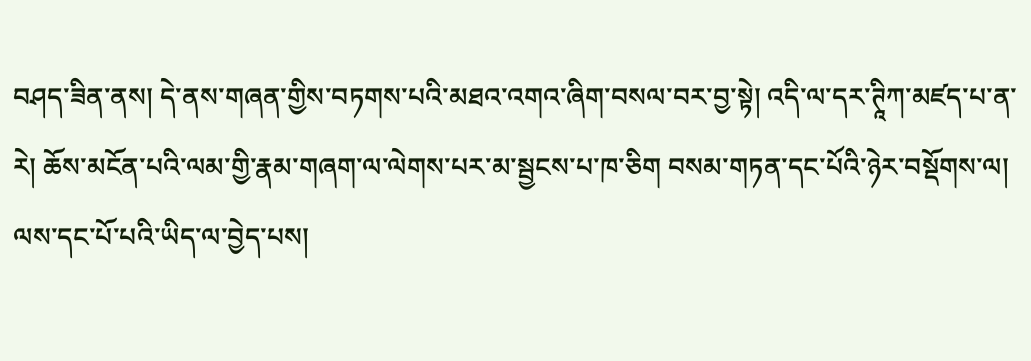བཤད་ཟིན་ནས། དེ་ནས་གཞན་གྱིས་བཏགས་པའི་མཐའ་འགའ་ཞིག་བསལ་བར་བྱ་སྟེ། འདི་ལ་དར་ཊཱིཀ་མཛད་པ་ན་རེ། ཆོས་མངོན་པའི་ལམ་གྱི་རྣམ་གཞག་ལ་ལེགས་པར་མ་སྦྱངས་པ་ཁ་ཅིག བསམ་གཏན་དང་པོའི་ཉེར་བསྡོགས་ལ། ལས་དང་པོ་པའི་ཡིད་ལ་བྱེད་པས།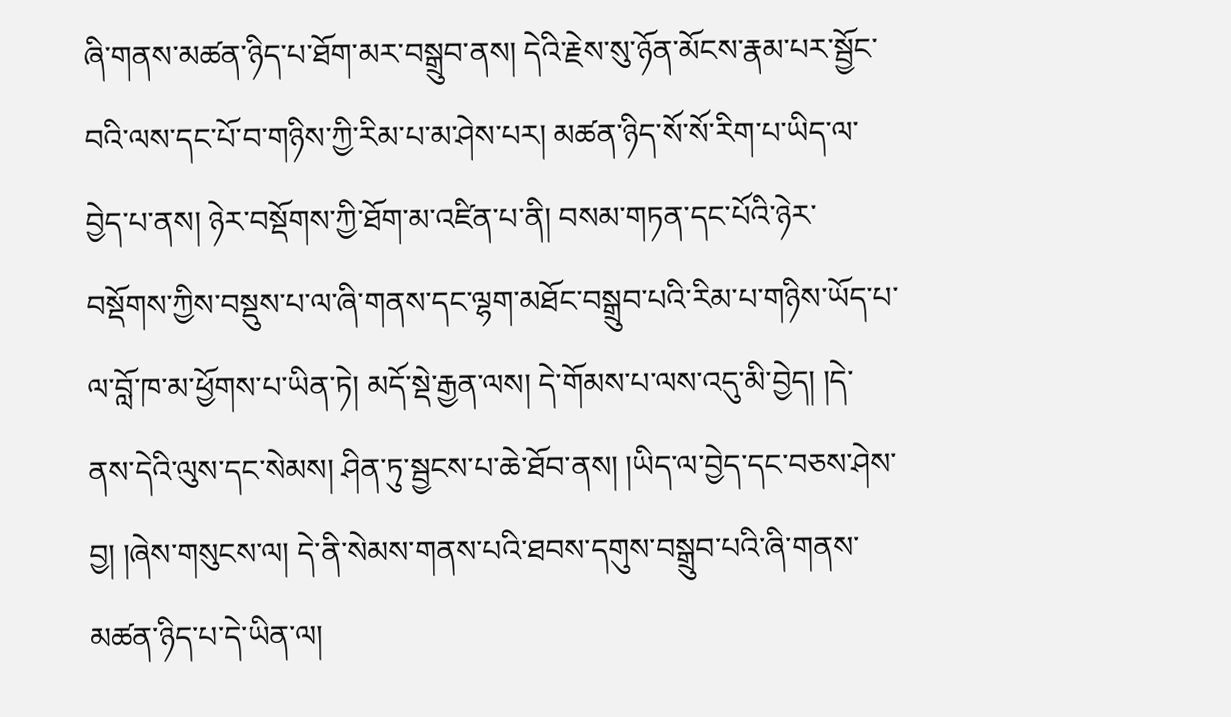ཞི་གནས་མཚན་ཉིད་པ་ཐོག་མར་བསྒྲུབ་ནས། དེའི་རྗེས་སུ་ཉོན་མོངས་རྣམ་པར་སྦྱོང་བའི་ལས་དང་པོ་བ་གཉིས་ཀྱི་རིམ་པ་མ་ཤེས་པར། མཚན་ཉིད་སོ་སོ་རིག་པ་ཡིད་ལ་བྱེད་པ་ནས། ཉེར་བསྡོགས་ཀྱི་ཐོག་མ་འཛིན་པ་ནི། བསམ་གཏན་དང་པོའི་ཉེར་བསྡོགས་ཀྱིས་བསྡུས་པ་ལ་ཞི་གནས་དང་ལྷག་མཐོང་བསྒྲུབ་པའི་རིམ་པ་གཉིས་ཡོད་པ་ལ་བློ་ཁ་མ་ཕྱོགས་པ་ཡིན་ཏེ། མདོ་སྡེ་རྒྱན་ལས། དེ་གོམས་པ་ལས་འདུ་མི་བྱེད། །དེ་ནས་དེའི་ལུས་དང་སེམས། ཤིན་ཏུ་སྦྱངས་པ་ཆེ་ཐོབ་ནས། །ཡིད་ལ་བྱེད་དང་བཅས་ཤེས་བྱ། །ཞེས་གསུངས་ལ། དེ་ནི་སེམས་གནས་པའི་ཐབས་དགུས་བསྒྲུབ་པའི་ཞི་གནས་མཚན་ཉིད་པ་དེ་ཡིན་ལ།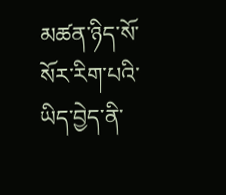མཚན་ཉིད་སོ་སོར་རིག་པའི་ཡིད་བྱེད་ནི་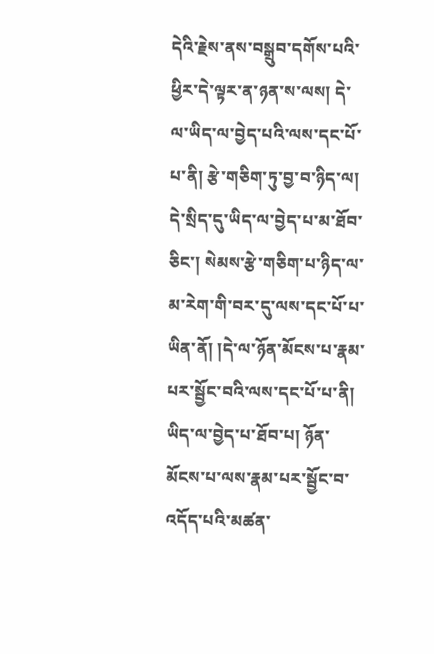དེའི་རྗེས་ནས་བསྒྲུབ་དགོས་པའི་ཕྱིར་དེ་ལྟར་ན་ཉན་ས་ལས། དེ་ལ་ཡིད་ལ་བྱེད་པའི་ལས་དང་པོ་པ་ནི། རྩེ་གཅིག་ཏུ་བྱ་བ་ཉིད་ལ། དེ་སྲིད་དུ་ཡིད་ལ་བྱེད་པ་མ་ཐོབ་ཅིང་། སེམས་རྩེ་གཅིག་པ་ཉིད་ལ་མ་རེག་གི་བར་དུ་ལས་དང་པོ་པ་ཡིན་ནོ། །དེ་ལ་ཉོན་མོངས་པ་རྣམ་པར་སྦྱོང་བའི་ལས་དང་པོ་པ་ནི། ཡིད་ལ་བྱེད་པ་ཐོབ་པ། ཉོན་མོངས་པ་ལས་རྣམ་པར་སྦྱོང་བ་འདོད་པའི་མཚན་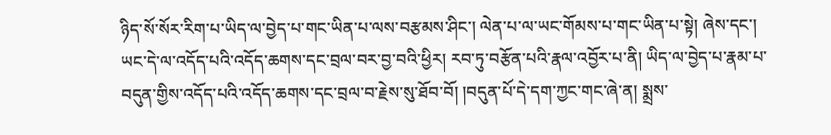ཉིད་སོ་སོར་རིག་པ་ཡིད་ལ་བྱེད་པ་གང་ཡིན་པ་ལས་བརྩམས་ཤིང་། ལེན་པ་ལ་ཡང་གོམས་པ་གང་ཡིན་པ་སྟེ། ཞེས་དང་། ཡང་དེ་ལ་འདོད་པའི་འདོད་ཆགས་དང་བྲལ་བར་བྱ་བའི་ཕྱིར། རབ་ཏུ་བརྩོན་པའི་རྣལ་འབྱོར་པ་ནི། ཡིད་ལ་བྱེད་པ་རྣམ་པ་བདུན་གྱིས་འདོད་པའི་འདོད་ཆགས་དང་བྲལ་བ་རྗེས་སུ་ཐོབ་བོ། །བདུན་པོ་དེ་དག་ཀྱང་གང་ཞེ་ན། སྨྲས་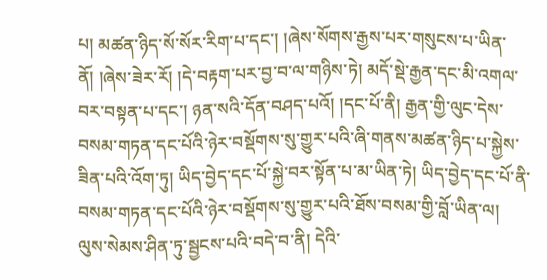པ། མཚན་ཉིད་སོ་སོར་རིག་པ་དང་། །ཞེས་སོགས་རྒྱས་པར་གསུངས་པ་ཡིན་ནོ། །ཞེས་ཟེར་རོ། །དེ་བརྟག་པར་བྱ་བ་ལ་གཉིས་ཏེ། མདོ་སྡེ་རྒྱན་དང་མི་འགལ་བར་བསྟན་པ་དང་། ཉན་སའི་དོན་བཤད་པའོ། །དང་པོ་ནི། རྒྱན་གྱི་ལུང་དེས་བསམ་གཏན་དང་པོའི་ཉེར་བསྡོགས་སུ་གྱུར་པའི་ཞི་གནས་མཚན་ཉིད་པ་སྐྱེས་ཟིན་པའི་འོག་ཏུ། ཡིད་བྱེད་དང་པོ་སྐྱེ་བར་སྟོན་པ་མ་ཡིན་ཏེ། ཡིད་བྱེད་དང་པོ་ནི་བསམ་གཏན་དང་པོའི་ཉེར་བསྡོགས་སུ་གྱུར་པའི་ཐོས་བསམ་གྱི་བློ་ཡིན་ལ། ལུས་སེམས་ཤིན་ཏུ་སྦྱངས་པའི་བདེ་བ་ནི། དེའི་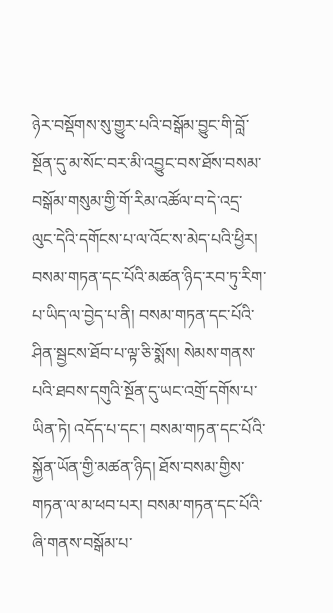ཉེར་བསྡོགས་སུ་གྱུར་པའི་བསྒོམ་བྱུང་གི་བློ་སྔོན་དུ་མ་སོང་བར་མི་འབྱུང་བས་ཐོས་བསམ་བསྒོམ་གསུམ་གྱི་གོ་རིམ་འཚོལ་བ་དེ་འདྲ་ལུང་དེའི་དགོངས་པ་ལ་འོང་ས་མེད་པའི་ཕྱིར། བསམ་གཏན་དང་པོའི་མཚན་ཉིད་རབ་ཏུ་རིག་པ་ཡིད་ལ་བྱེད་པ་ནི། བསམ་གཏན་དང་པོའི་ཤིན་སྦྱངས་ཐོབ་པ་ལྟ་ཅི་སྨོས། སེམས་གནས་པའི་ཐབས་དགུའི་སྔོན་དུ་ཡང་འགྲོ་དགོས་པ་ཡིན་ཏེ། འདོད་པ་དང་། བསམ་གཏན་དང་པོའི་སྐྱོན་ཡོན་གྱི་མཚན་ཉིད། ཐོས་བསམ་གྱིས་གཏན་ལ་མ་ཕབ་པར། བསམ་གཏན་དང་པོའི་ཞི་གནས་བསྒོམ་པ་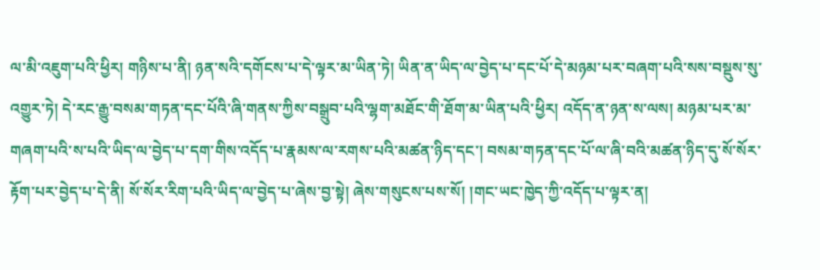ལ་མི་འཇུག་པའི་ཕྱིར། གཉིས་པ་ནི། ཉན་སའི་དགོངས་པ་དེ་ལྟར་མ་ཡིན་ཏེ། ཡིན་ན་ཡིད་ལ་བྱེད་པ་དང་པོ་དེ་མཉམ་པར་བཞག་པའི་སས་བསྡུས་སུ་འགྱུར་ཏེ། དེ་རང་རྒྱུ་བསམ་གཏན་དང་པོའི་ཞི་གནས་ཀྱིས་བསྒྲུབ་པའི་ལྷག་མཐོང་གི་ཐོག་མ་ཡིན་པའི་ཕྱིར། འདོད་ན་ཉན་ས་ལས། མཉམ་པར་མ་གཞག་པའི་ས་པའི་ཡིད་ལ་བྱེད་པ་དག་གིས་འདོད་པ་རྣམས་ལ་རགས་པའི་མཚན་ཉིད་དང་། བསམ་གཏན་དང་པོ་ལ་ཞི་བའི་མཚན་ཉིད་དུ་སོ་སོར་རྟོག་པར་བྱེད་པ་དེ་ནི། སོ་སོར་རིག་པའི་ཡིད་ལ་བྱེད་པ་ཞེས་བྱ་སྟེ། ཞེས་གསུངས་པས་སོ། །གང་ཡང་ཁྱེད་ཀྱི་འདོད་པ་ལྟར་ན།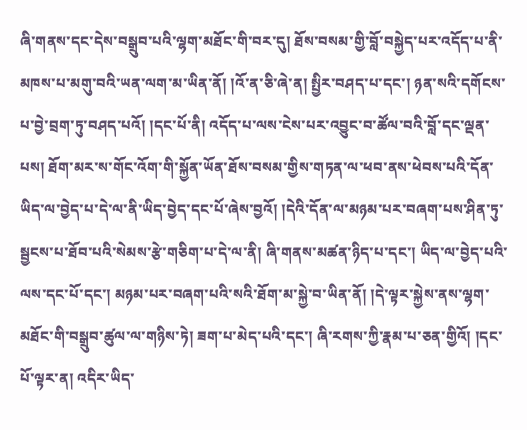ཞི་གནས་དང་དེས་བསྒྲུབ་པའི་ལྷག་མཐོང་གི་བར་དུ། ཐོས་བསམ་གྱི་བློ་བསྐྱེད་པར་འདོད་པ་ནི་མཁས་པ་མགུ་བའི་ཡན་ལག་མ་ཡིན་ནོ། །འོ་ན་ཅི་ཞེ་ན། སྤྱིར་བཤད་པ་དང་། ཉན་སའི་དགོངས་པ་བྱེ་བྲག་ཏུ་བཤད་པའོ། །དང་པོ་ནི། འདོད་པ་ལས་ངེས་པར་འབྱུང་བ་ཚོལ་བའི་བློ་དང་ལྡན་པས། ཐོག་མར་ས་གོང་འོག་གི་སྐྱོན་ཡོན་ཐོས་བསམ་གྱིས་གཏན་ལ་ཕབ་ནས་ཕེབས་པའི་དོན་ཡིད་ལ་བྱེད་པ་དེ་ལ་ནི་ཡིད་བྱེད་དང་པོ་ཞེས་བྱའོ། །དེའི་དོན་ལ་མཉམ་པར་བཞག་པས་ཤིན་ཏུ་སྦྱངས་པ་ཐོབ་པའི་སེམས་རྩེ་གཅིག་པ་དེ་ལ་ནི། ཞི་གནས་མཚན་ཉིད་པ་དང་། ཡིད་ལ་བྱེད་པའི་ལས་དང་པོ་དང་། མཉམ་པར་བཞག་པའི་སའི་ཐོག་མ་སྐྱེ་བ་ཡིན་ནོ། །དེ་ལྟར་སྐྱེས་ནས་ལྷག་མཐོང་གི་བསྒྲུབ་ཚུལ་ལ་གཉིས་ཏེ། ཟག་པ་མེད་པའི་དང་། ཞི་རགས་ཀྱི་རྣམ་པ་ཅན་གྱིའོ། །དང་པོ་ལྟར་ན། འདིར་ཡིད་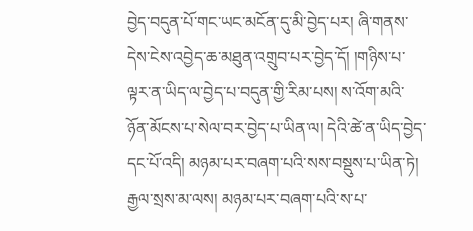བྱེད་བདུན་པོ་གང་ཡང་མངོན་དུ་མི་བྱེད་པར། ཞི་གནས་དེས་ངེས་འབྱེད་ཆ་མཐུན་འགྲུབ་པར་བྱེད་དོ། །གཉིས་པ་ལྟར་ན་ཡིད་ལ་བྱེད་པ་བདུན་གྱི་རིམ་པས། ས་འོག་མའི་ཉོན་མོངས་པ་སེལ་བར་བྱེད་པ་ཡིན་ལ། དེའི་ཚེ་ན་ཡིད་བྱེད་དང་པོ་འདི། མཉམ་པར་བཞག་པའི་སས་བསྡུས་པ་ཡིན་ཏེ། རྒྱལ་སྲས་མ་ལས། མཉམ་པར་བཞག་པའི་ས་པ་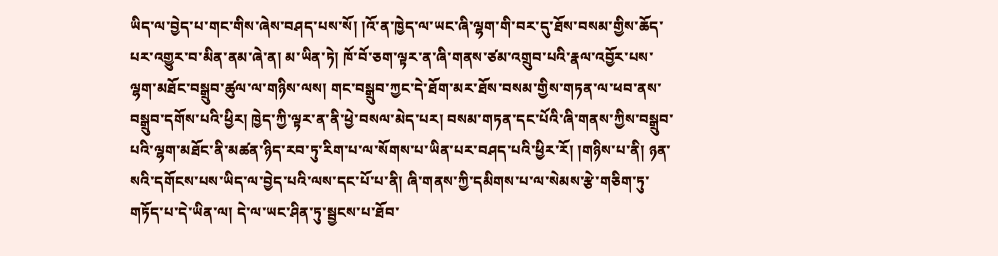ཡིད་ལ་བྱེད་པ་གང་གིས་ཞེས་བཤད་པས་སོ། །འོ་ན་ཁྱེད་ལ་ཡང་ཞི་ལྷག་གི་བར་དུ་ཐོས་བསམ་གྱིས་ཆོད་པར་འགྱུར་བ་མིན་ནམ་ཞེ་ན། མ་ཡིན་ཏེ། ཁོ་བོ་ཅག་ལྟར་ན་ཞི་གནས་ཙམ་འགྲུབ་པའི་རྣལ་འབྱོར་པས་ལྷག་མཐོང་བསྒྲུབ་ཚུལ་ལ་གཉིས་ལས། གང་བསྒྲུབ་ཀྱང་དེ་ཐོག་མར་ཐོས་བསམ་གྱིས་གཏན་ལ་ཕབ་ནས་བསྒྲུབ་དགོས་པའི་ཕྱིར། ཁྱེད་ཀྱི་ལྟར་ན་ནི་ཕྱེ་བསལ་མེད་པར། བསམ་གཏན་དང་པོའི་ཞི་གནས་ཀྱིས་བསྒྲུབ་པའི་ལྷག་མཐོང་ནི་མཚན་ཉིད་རབ་ཏུ་རིག་པ་ལ་སོགས་པ་ཡིན་པར་བཤད་པའི་ཕྱིར་རོ། །གཉིས་པ་ནི། ཉན་སའི་དགོངས་པས་ཡིད་ལ་བྱེད་པའི་ལས་དང་པོ་པ་ནི། ཞི་གནས་ཀྱི་དམིགས་པ་ལ་སེམས་རྩེ་གཅིག་ཏུ་གཏོད་པ་དེ་ཡིན་ལ། དེ་ལ་ཡང་ཤིན་ཏུ་སྦྱངས་པ་ཐོབ་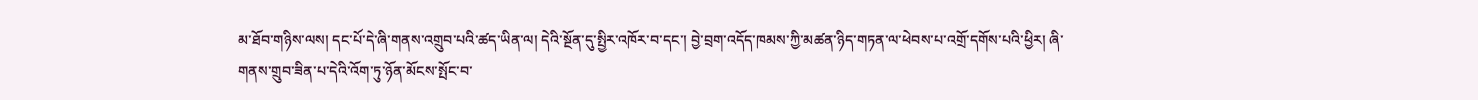མ་ཐོབ་གཉིས་ལས། དང་པོ་དེ་ཞི་གནས་འགྲུབ་པའི་ཚད་ཡིན་ལ། དེའི་སྔོན་དུ་སྤྱིར་འཁོར་བ་དང་། བྱེ་བྲག་འདོད་ཁམས་ཀྱི་མཚན་ཉིད་གཏན་ལ་ཕེབས་པ་འགྲོ་དགོས་པའི་ཕྱིར། ཞི་གནས་གྲུབ་ཟིན་པ་དེའི་འོག་ཏུ་ཉོན་མོངས་སྤོང་བ་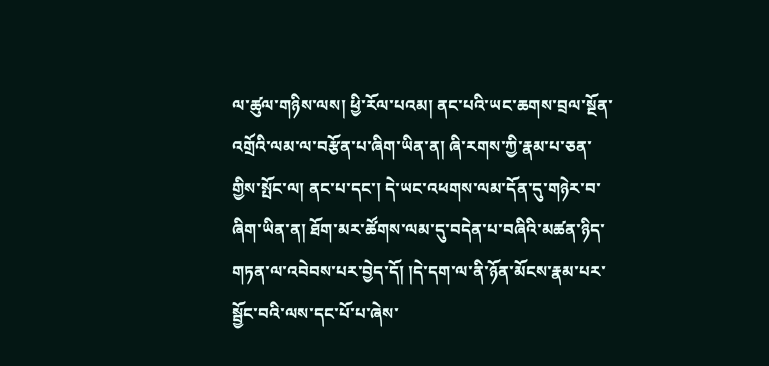ལ་ཚུལ་གཉིས་ལས། ཕྱི་རོལ་པའམ། ནང་པའི་ཡང་ཆགས་བྲལ་སྔོན་འགྲོའི་ལམ་ལ་བརྩོན་པ་ཞིག་ཡིན་ན། ཞི་རགས་ཀྱི་རྣམ་པ་ཅན་གྱིས་སྤོང་ལ། ནང་པ་དང་། དེ་ཡང་འཕགས་ལམ་དོན་དུ་གཉེར་བ་ཞིག་ཡིན་ན། ཐོག་མར་ཚོགས་ལམ་དུ་བདེན་པ་བཞིའི་མཚན་ཉིད་གཏན་ལ་འབེབས་པར་བྱེད་དོ། །དེ་དག་ལ་ནི་ཉོན་མོངས་རྣམ་པར་སྦྱོང་བའི་ལས་དང་པོ་པ་ཞེས་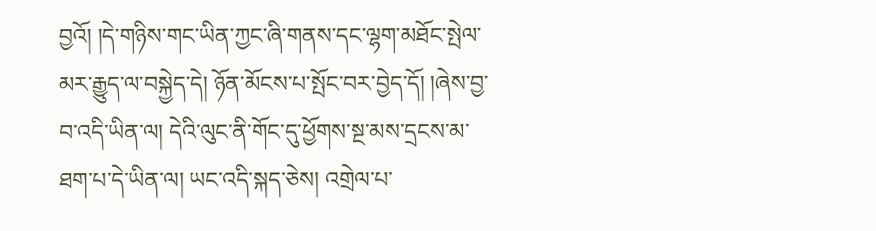བྱའོ། །དེ་གཉིས་གང་ཡིན་ཀྱང་ཞི་གནས་དང་ལྷག་མཐོང་སྤེལ་མར་རྒྱུད་ལ་བསྐྱེད་དེ། ཉོན་མོངས་པ་སྤོང་བར་བྱེད་དོ། །ཞེས་བྱ་བ་འདི་ཡིན་ལ། དེའི་ལུང་ནི་གོང་དུ་ཕྱོགས་སྔ་མས་དྲངས་མ་ཐག་པ་དེ་ཡིན་ལ། ཡང་འདི་སྐད་ཅེས། འགྲེལ་པ་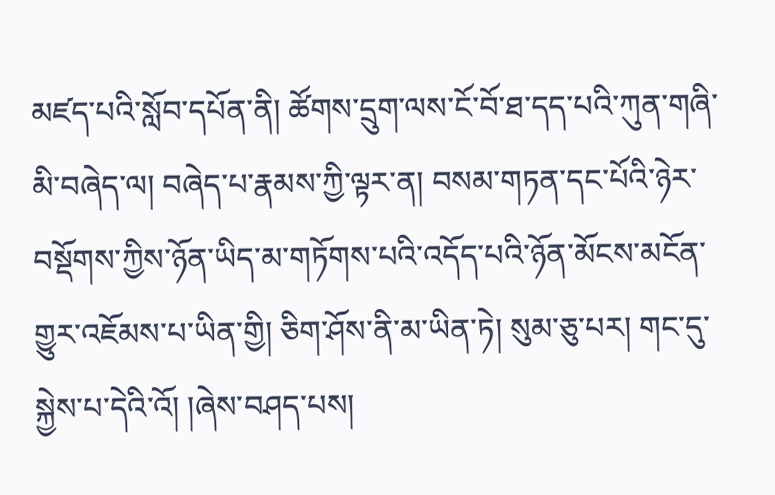མཛད་པའི་སློབ་དཔོན་ནི། ཚོགས་དྲུག་ལས་ངོ་བོ་ཐ་དད་པའི་ཀུན་གཞི་མི་བཞེད་ལ། བཞེད་པ་རྣམས་ཀྱི་ལྟར་ན། བསམ་གཏན་དང་པོའི་ཉེར་བསྡོགས་ཀྱིས་ཉོན་ཡིད་མ་གཏོགས་པའི་འདོད་པའི་ཉོན་མོངས་མངོན་གྱུར་འཇོམས་པ་ཡིན་གྱི། ཅིག་ཤོས་ནི་མ་ཡིན་ཏེ། སུམ་ཅུ་པར། གང་དུ་སྐྱེས་པ་དེའི་འོ། །ཞེས་བཤད་པས།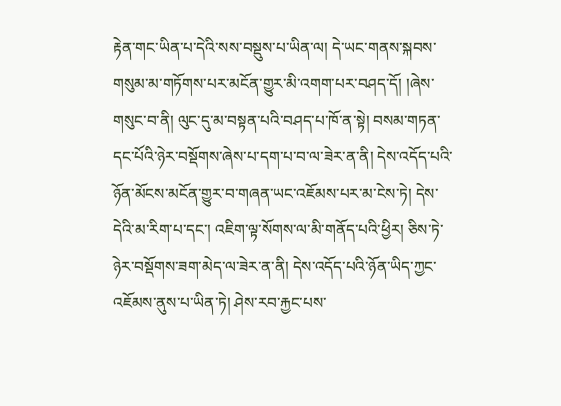རྟེན་གང་ཡིན་པ་དེའི་སས་བསྡུས་པ་ཡིན་ལ། དེ་ཡང་གནས་སྐབས་གསུམ་མ་གཏོགས་པར་མངོན་གྱུར་མི་འགག་པར་བཤད་དོ། །ཞེས་གསུང་བ་ནི། ལུང་དུ་མ་བསྟན་པའི་བཤད་པ་ཁོ་ན་སྟེ། བསམ་གཏན་དང་པོའི་ཉེར་བསྡོགས་ཞེས་པ་དག་པ་བ་ལ་ཟེར་ན་ནི། དེས་འདོད་པའི་ཉོན་མོངས་མངོན་གྱུར་བ་གཞན་ཡང་འཇོམས་པར་མ་ངེས་ཏེ། དེས་དེའི་མ་རིག་པ་དང་། འཇིག་ལྟ་སོགས་ལ་མི་གནོད་པའི་ཕྱིར། ཅིས་ཏེ་ཉེར་བསྡོགས་ཟག་མེད་ལ་ཟེར་ན་ནི། དེས་འདོད་པའི་ཉོན་ཡིད་ཀྱང་འཇོམས་ནུས་པ་ཡིན་ཏེ། ཤེས་རབ་རྐྱང་པས་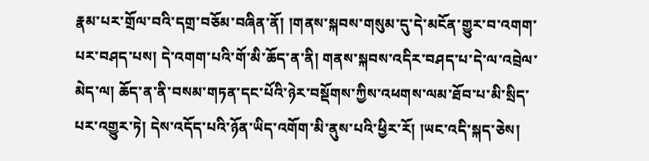རྣམ་པར་གྲོལ་བའི་དགྲ་བཅོམ་བཞིན་ནོ། །གནས་སྐབས་གསུམ་དུ་དེ་མངོན་གྱུར་བ་འགག་པར་བཤད་པས། དེ་འགག་པའི་གོ་མི་ཆོད་ན་ནི། གནས་སྐབས་འདིར་བཤད་པ་དེ་ལ་འབྲེལ་མེད་ལ། ཆོད་ན་ནི་བསམ་གཏན་དང་པོའི་ཉེར་བསྡོགས་ཀྱིས་འཕགས་ལམ་ཐོབ་པ་མི་སྲིད་པར་འགྱུར་ཏེ། དེས་འདོད་པའི་ཉོན་ཡིད་འགོག་མི་ནུས་པའི་ཕྱིར་རོ། །ཡང་འདི་སྐད་ཅེས།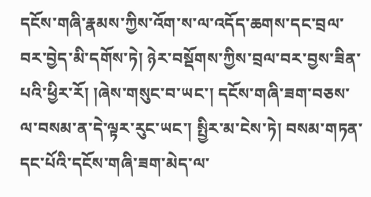དངོས་གཞི་རྣམས་ཀྱིས་འོག་ས་ལ་འདོད་ཆགས་དང་བྲལ་བར་བྱེད་མི་དགོས་ཏེ། ཉེར་བསྡོགས་ཀྱིས་བྲལ་བར་བྱས་ཟིན་པའི་ཕྱིར་རོ། །ཞེས་གསུང་བ་ཡང་། དངོས་གཞི་ཟག་བཅས་ལ་བསམ་ན་དེ་ལྟར་རུང་ཡང་། སྤྱིར་མ་ངེས་ཏེ། བསམ་གཏན་དང་པོའི་དངོས་གཞི་ཟག་མེད་ལ་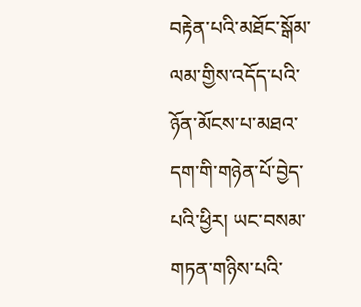བརྟེན་པའི་མཐོང་སྒོམ་ལམ་གྱིས་འདོད་པའི་ཉོན་མོངས་པ་མཐའ་དག་གི་གཉེན་པོ་བྱེད་པའི་ཕྱིར། ཡང་བསམ་གཏན་གཉིས་པའི་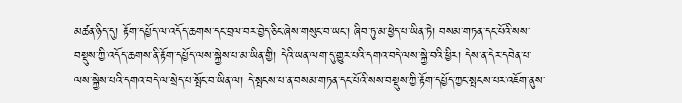མཚན་ཉིད་དུ། རྟོག་དཔྱོད་ལ་འདོད་ཆགས་དང་བྲལ་བར་བྱེད་ཅིང་ཞེས་གསུང་བ་ཡང་། ཞིབ་ཏུ་མ་ཕྱེད་པ་ཡིན་ཏེ། བསམ་གཏན་དང་པོའི་སས་བསྡུས་ཀྱི་འདོད་ཆགས་ནི་རྟོག་དཔྱོད་ལས་སྐྱེས་པ་མ་ཡིན་གྱི། དེའི་ཡན་ལག་དུ་གྱུར་པའི་དགའ་བདེ་ལས་སྐྱེ་བའི་ཕྱིར། དེས་ན་དེར་དབེན་པ་ལས་སྐྱེས་པའི་དགའ་བདེ་ལ་སྲེད་པ་སྤོང་བ་ཡིན་ལ། དེ་སྤངས་པ་ན་བསམ་གཏན་དང་པོའི་སས་བསྡུས་ཀྱི་རྟོག་དཔྱོད་ཀྱང་སྤངས་པར་འཇོག་ནུས་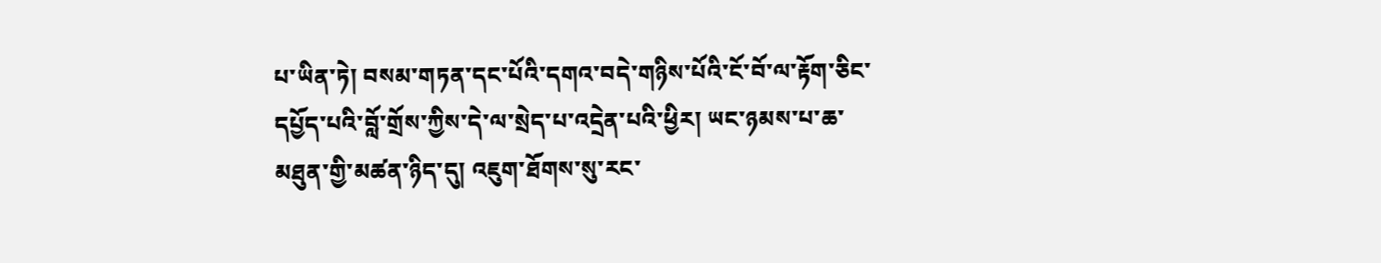པ་ཡིན་ཏེ། བསམ་གཏན་དང་པོའི་དགའ་བདེ་གཉིས་པོའི་ངོ་བོ་ལ་རྟོག་ཅིང་དཔྱོད་པའི་བློ་གྲོས་ཀྱིས་དེ་ལ་སྲེད་པ་འདྲེན་པའི་ཕྱིར། ཡང་ཉམས་པ་ཆ་མཐུན་གྱི་མཚན་ཉིད་དུ། འཇུག་ཐོགས་སུ་རང་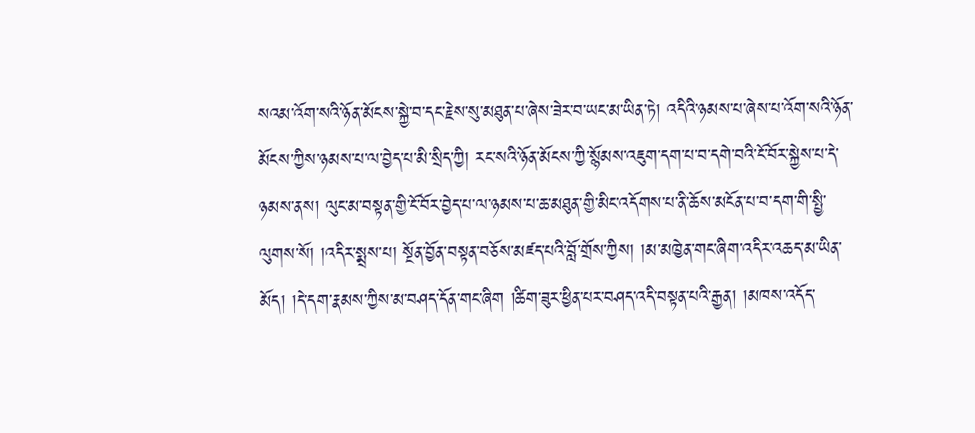སའམ་འོག་སའི་ཉོན་མོངས་སྐྱེ་བ་དང་རྗེས་སུ་མཐུན་པ་ཞེས་ཟེར་བ་ཡང་མ་ཡིན་ཏེ། འདིའི་ཉམས་པ་ཞེས་པ་འོག་སའི་ཉོན་མོངས་ཀྱིས་ཉམས་པ་ལ་བྱེད་པ་མི་སྲིད་ཀྱི། རང་སའི་ཉོན་མོངས་ཀྱི་སྙོམས་འཇུག་དག་པ་བ་དགེ་བའི་ངོ་བོར་སྐྱེས་པ་དེ་ཉམས་ནས། ལུང་མ་བསྟན་གྱི་ངོ་བོར་བྱེད་པ་ལ་ཉམས་པ་ཆ་མཐུན་གྱི་མིང་འདོགས་པ་ནི་ཆོས་མངོན་པ་བ་དག་གི་སྤྱི་ལུགས་སོ། །འདིར་སྨྲས་པ། སྔོན་བྱོན་བསྟན་བཅོས་མཛད་པའི་བློ་གྲོས་ཀྱིས། །མ་མཁྱེན་གང་ཞིག་འདིར་འཆད་མ་ཡིན་མོད། །དེ་དག་རྣམས་ཀྱིས་མ་བཤད་དོན་གང་ཞིག །ཚིག་ཟུར་ཕྱིན་པར་བཤད་འདི་བསྟན་པའི་རྒྱན། །མཁས་འདོད་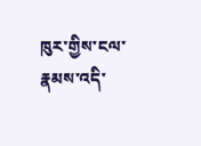ཁུར་གྱིས་ངལ་རྣམས་འདི་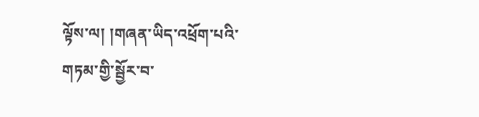ལྟོས་ལ། །གཞན་ཡིད་འཕྲོག་པའི་གཏམ་གྱི་སྦྱོར་བ་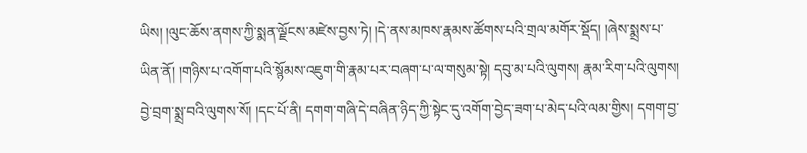ཡིས། །ལུང་ཆོས་ནགས་ཀྱི་སྨན་ལྗོངས་མཛེས་བྱས་ཏེ། །དེ་ནས་མཁས་རྣམས་ཚོགས་པའི་གྲལ་མགོར་སྡོད། །ཞེས་སྨྲས་པ་ཡིན་ནོ། །གཉིས་པ་འགོག་པའི་སྙོམས་འཇུག་གི་རྣམ་པར་བཞག་པ་ལ་གསུམ་སྟེ། དབུ་མ་པའི་ལུགས། རྣམ་རིག་པའི་ལུགས། བྱེ་བྲག་སྨྲ་བའི་ལུགས་སོ། །དང་པོ་ནི། དགག་གཞི་དེ་བཞིན་ཉིད་ཀྱི་སྟེང་དུ་འགོག་བྱེད་ཟག་པ་མེད་པའི་ལམ་གྱིས། དགག་བྱ་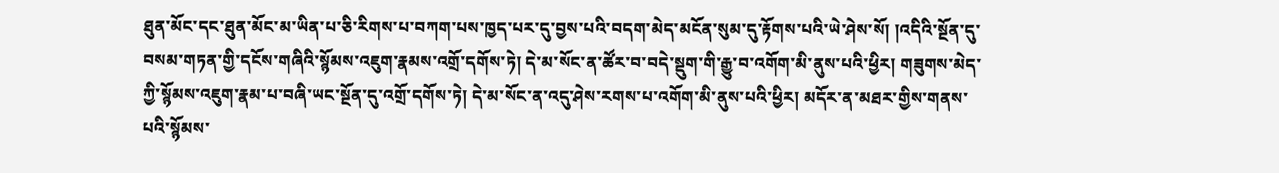ཐུན་མོང་དང་ཐུན་མོང་མ་ཡིན་པ་ཅི་རིགས་པ་བཀག་པས་ཁྱད་པར་དུ་བྱས་པའི་བདག་མེད་མངོན་སུམ་དུ་རྟོགས་པའི་ཡེ་ཤེས་སོ། །འདིའི་སྔོན་དུ་བསམ་གཏན་གྱི་དངོས་གཞིའི་སྙོམས་འཇུག་རྣམས་འགྲོ་དགོས་ཏེ། དེ་མ་སོང་ན་ཚོར་བ་བདེ་སྡུག་གི་རྒྱུ་བ་འགོག་མི་ནུས་པའི་ཕྱིར། གཟུགས་མེད་ཀྱི་སྙོམས་འཇུག་རྣམ་པ་བཞི་ཡང་སྔོན་དུ་འགྲོ་དགོས་ཏེ། དེ་མ་སོང་ན་འདུ་ཤེས་རགས་པ་འགོག་མི་ནུས་པའི་ཕྱིར། མདོར་ན་མཐར་གྱིས་གནས་པའི་སྙོམས་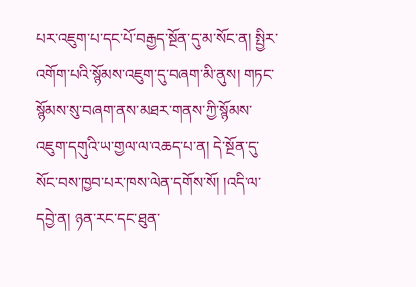པར་འཇུག་པ་དང་པོ་བརྒྱད་སྔོན་དུ་མ་སོང་ན། སྤྱིར་འགོག་པའི་སྙོམས་འཇུག་དུ་བཞག་མི་ནུས། གཏང་སྙོམས་སུ་བཞག་ནས་མཐར་གནས་ཀྱི་སྙོམས་འཇུག་དགུའི་ཡ་གྱལ་ལ་འཆད་པ་ན། དེ་སྔོན་དུ་སོང་བས་ཁྱབ་པར་ཁས་ལེན་དགོས་སོ། །འདི་ལ་དབྱེ་ན། ཉན་རང་དང་ཐུན་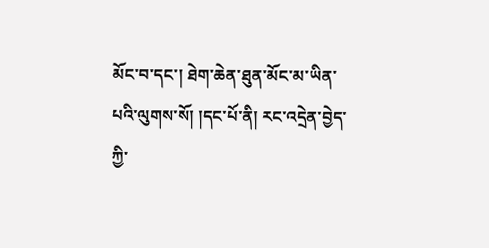མོང་བ་དང་། ཐེག་ཆེན་ཐུན་མོང་མ་ཡིན་པའི་ལུགས་སོ། །དང་པོ་ནི། རང་འདྲེན་བྱེད་ཀྱི་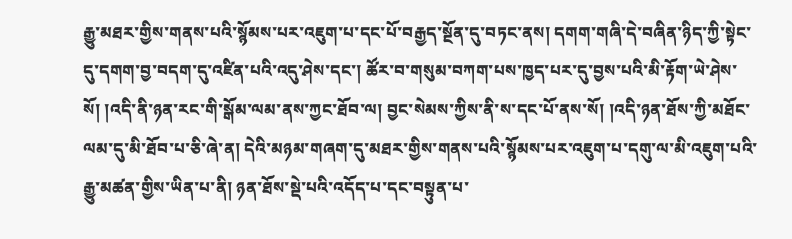རྒྱུ་མཐར་གྱིས་གནས་པའི་སྙོམས་པར་འཇུག་པ་དང་པོ་བརྒྱད་སྔོན་དུ་བཏང་ནས། དགག་གཞི་དེ་བཞིན་ཉིད་ཀྱི་སྟེང་དུ་དགག་བྱ་བདག་དུ་འཛིན་པའི་འདུ་ཤེས་དང་། ཚོར་བ་གསུམ་བཀག་པས་ཁྱད་པར་དུ་བྱས་པའི་མི་རྟོག་ཡེ་ཤེས་སོ། །འདི་ནི་ཉན་རང་གི་སྒོམ་ལམ་ནས་ཀྱང་ཐོབ་ལ། བྱང་སེམས་ཀྱིས་ནི་ས་དང་པོ་ནས་སོ། །འདི་ཉན་ཐོས་ཀྱི་མཐོང་ལམ་དུ་མི་ཐོབ་པ་ཅི་ཞེ་ན། དེའི་མཉམ་གཞག་དུ་མཐར་གྱིས་གནས་པའི་སྙོམས་པར་འཇུག་པ་དགུ་ལ་མི་འཇུག་པའི་རྒྱུ་མཚན་གྱིས་ཡིན་པ་ནི། ཉན་ཐོས་སྡེ་པའི་འདོད་པ་དང་བསྟུན་པ་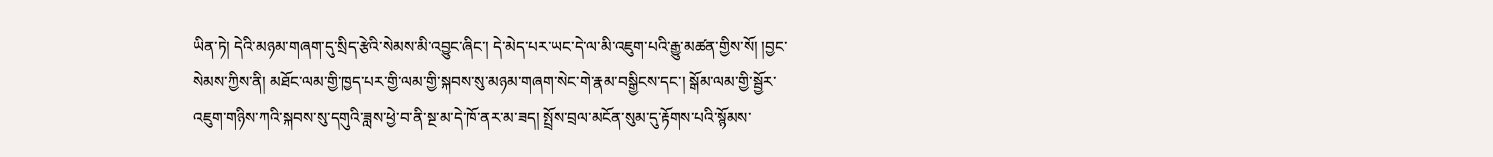ཡིན་ཏེ། དེའི་མཉམ་གཞག་དུ་སྲིད་རྩེའི་སེམས་མི་འབྱུང་ཞིང་། དེ་མེད་པར་ཡང་དེ་ལ་མི་འཇུག་པའི་རྒྱུ་མཚན་གྱིས་སོ། །བྱང་སེམས་ཀྱིས་ནི། མཐོང་ལམ་གྱི་ཁྱད་པར་གྱི་ལམ་གྱི་སྐབས་སུ་མཉམ་གཞག་སེང་གེ་རྣམ་བསྒྱིངས་དང་། སྒོམ་ལམ་གྱི་སྦྱོར་འཇུག་གཉིས་ཀའི་སྐབས་སུ་དགུའི་ཟླས་ཕྱེ་བ་ནི་སྔ་མ་དེ་ཁོ་ནར་མ་ཟད། སྤྲོས་བྲལ་མངོན་སུམ་དུ་རྟོགས་པའི་སྙོམས་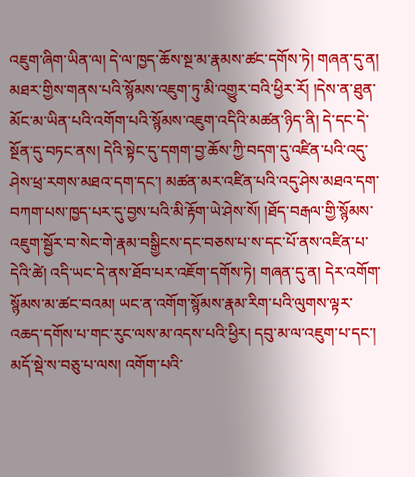འཇུག་ཞིག་ཡིན་ལ། དེ་ལ་ཁྱད་ཆོས་སྔ་མ་རྣམས་ཚང་དགོས་ཏེ། གཞན་དུ་ན། མཐར་གྱིས་གནས་པའི་སྙོམས་འཇུག་ཏུ་མི་འགྱུར་བའི་ཕྱིར་རོ། །དེས་ན་ཐུན་མོང་མ་ཡིན་པའི་འགོག་པའི་སྙོམས་འཇུག་འདིའི་མཚན་ཉིད་ནི། དེ་དང་དེ་སྔོན་དུ་བཏང་ནས། དེའི་སྟེང་དུ་དགག་བྱ་ཆོས་ཀྱི་བདག་དུ་འཛིན་པའི་འདུ་ཤེས་ཕྲ་རགས་མཐའ་དག་དང་། མཚན་མར་འཛིན་པའི་འདུ་ཤེས་མཐའ་དག་བཀག་པས་ཁྱད་པར་དུ་བྱས་པའི་མི་རྟོག་ཡེ་ཤེས་སོ། །ཐོད་བརྒལ་གྱི་སྙོམས་འཇུག་སྦྱོར་བ་སེང་གེ་རྣམ་བསྒྱིངས་དང་བཅས་པ་ས་དང་པོ་ནས་འཛིན་པ་དེའི་ཚེ། འདི་ཡང་དེ་ནས་ཐོབ་པར་འཇོག་དགོས་ཏེ། གཞན་དུ་ན། དེར་འགོག་སྙོམས་མ་ཚང་བའམ། ཡང་ན་འགོག་སྙོམས་རྣམ་རིག་པའི་ལུགས་ལྟར་འཆད་དགོས་པ་གང་རུང་ལས་མ་འདས་པའི་ཕྱིར། དབུ་མ་ལ་འཇུག་པ་དང་། མདོ་སྡེ་ས་བཅུ་པ་ལས། འགོག་པའི་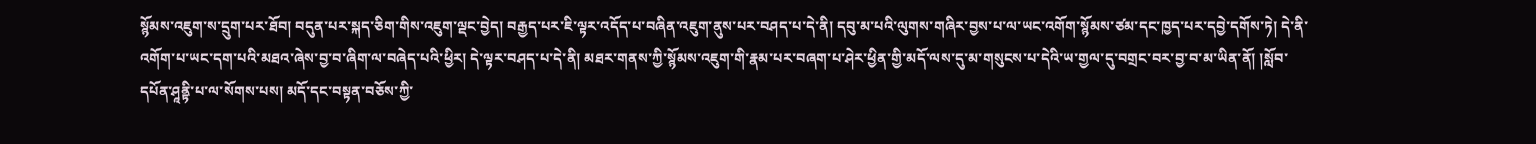སྙོམས་འཇུག་ས་དྲུག་པར་ཐོབ། བདུན་པར་སྐད་ཅིག་གིས་འཇུག་ལྡང་བྱེད། བརྒྱད་པར་ཇི་ལྟར་འདོད་པ་བཞིན་འཇུག་ནུས་པར་བཤད་པ་དེ་ནི། དབུ་མ་པའི་ལུགས་གཞིར་བྱས་པ་ལ་ཡང་འགོག་སྙོམས་ཙམ་དང་ཁྱད་པར་དབྱེ་དགོས་ཏེ། དེ་ནི་འགོག་པ་ཡང་དག་པའི་མཐའ་ཞེས་བྱ་བ་ཞིག་ལ་བཞེད་པའི་ཕྱིར། དེ་ལྟར་བཤད་པ་དེ་ནི། མཐར་གནས་ཀྱི་སྙོམས་འཇུག་གི་རྣམ་པར་བཞག་པ་ཤེར་ཕྱིན་གྱི་མདོ་ལས་དུ་མ་གསུངས་པ་དེའི་ཡ་གྱལ་དུ་བགྲང་བར་བྱ་བ་མ་ཡིན་ནོ། །སློབ་དཔོན་ཤཱནྟི་པ་ལ་སོགས་པས། མདོ་དང་བསྟན་བཅོས་ཀྱི་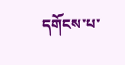དགོངས་པ་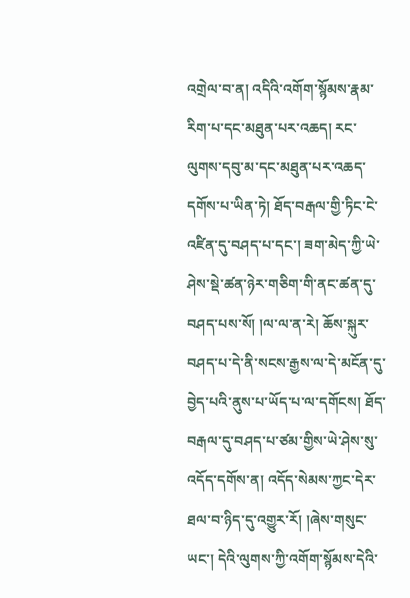འགྲེལ་བ་ན། འདིའི་འགོག་སྙོམས་རྣམ་རིག་པ་དང་མཐུན་པར་འཆད། རང་ལུགས་དབུ་མ་དང་མཐུན་པར་འཆད་དགོས་པ་ཡིན་ཏེ། ཐོད་བརྒལ་གྱི་ཏིང་ངེ་འཛིན་དུ་བཤད་པ་དང་། ཟག་མེད་ཀྱི་ཡེ་ཤེས་སྡེ་ཚན་ཉེར་གཅིག་གི་ནང་ཚན་དུ་བཤད་པས་སོ། །ལ་ལ་ན་རེ། ཆོས་སྐུར་བཤད་པ་དེ་ནི་སངས་རྒྱས་ལ་དེ་མངོན་དུ་བྱེད་པའི་ནུས་པ་ཡོད་པ་ལ་དགོངས། ཐོད་བརྒལ་དུ་བཤད་པ་ཙམ་གྱིས་ཡེ་ཤེས་སུ་འདོད་དགོས་ན། འདོད་སེམས་ཀྱང་དེར་ཐལ་བ་ཉིད་དུ་འགྱུར་རོ། །ཞེས་གསུང་ཡང་། དེའི་ལུགས་ཀྱི་འགོག་སྙོམས་དེའི་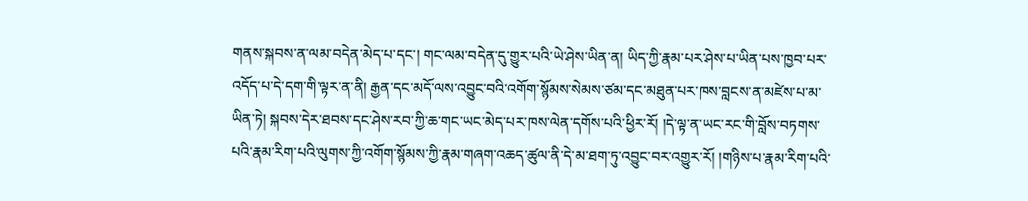གནས་སྐབས་ན་ལམ་བདེན་མེད་པ་དང་། གང་ལམ་བདེན་དུ་གྱུར་པའི་ཡེ་ཤེས་ཡིན་ན། ཡིད་ཀྱི་རྣམ་པར་ཤེས་པ་ཡིན་པས་ཁྱབ་པར་འདོད་པ་དེ་དག་གི་ལྟར་ན་ནི། རྒྱན་དང་མདོ་ལས་འབྱུང་བའི་འགོག་སྙོམས་སེམས་ཙམ་དང་མཐུན་པར་ཁས་བླངས་ན་མཛེས་པ་མ་ཡིན་ཏེ། སྐབས་དེར་ཐབས་དང་ཤེས་རབ་ཀྱི་ཆ་གང་ཡང་མེད་པར་ཁས་ལེན་དགོས་པའི་ཕྱིར་རོ། །དེ་ལྟ་ན་ཡང་རང་གི་བློས་བཏགས་པའི་རྣམ་རིག་པའི་ལུགས་ཀྱི་འགོག་སྙོམས་ཀྱི་རྣམ་གཞག་འཆད་ཚུལ་ནི་དེ་མ་ཐག་ཏུ་འབྱུང་བར་འགྱུར་རོ། །གཉིས་པ་རྣམ་རིག་པའི་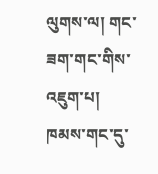ལུགས་ལ། གང་ཟག་གང་གིས་འཇུག་པ། ཁམས་གང་དུ་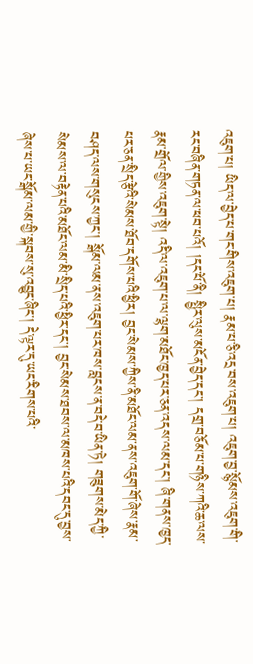འཇུག་པ། ཡིད་ལ་བྱེད་པ་གང་གིས་འཇུག་པ། རྣམ་པ་ཅི་འདྲ་བས་འཇུག་པ། འཇུག་བྱ་སྙོམས་འཇུག་གི་རང་བཞིན་གཏན་ལ་ཕབ་པའོ། །དང་པོ་ནི། སྤྱིར་ལུས་མངོན་བྱེད་དང་། དགྲ་བཅོམ་པ་གཉིས་ཀའི་ཆ་ལས་རྣམ་གྲོལ་གྱིས་འཇུག་སྟེ། འདི་ལ་འཇུག་པ་ལ་ལྷག་མཐོང་ཁྱད་པར་ཅན་འདས་ལམ་དང་། ཞི་གནས་ཁྱད་པར་ཅན་སྲིད་རྩེའི་སེམས་ཐོབ་དགོས་པའི་ཕྱིར། བྱང་སེམས་ཀྱིས་ནི་མཐོང་ལམ་ནས་འཇུག་གོ་ཞེས་རྣམ་བཤད་ལས་གསུངས་ཀྱང་། སྒོམ་ལམ་ནས་འཇུག་པར་ཁས་བླངས་ན་བདེ་བ་ཡིན་ཏེ། གཟུགས་མེད་ཀྱི་སེམས་ལ་བརྟེན་པའི་མཐོང་ལམ་མི་སྲིད་པའི་ཕྱིར་དང་། བྱང་སེམས་ཐབས་ལ་མཁས་པའི་དབང་དུ་བྱས་ཞེས་པ་ཡང་སྒོམ་ལམ་གྱི་སྐབས་སུ་འབྱུང་ཞིང་། དེ་ལྟར་དུ་ཡང་རིགས་པའི་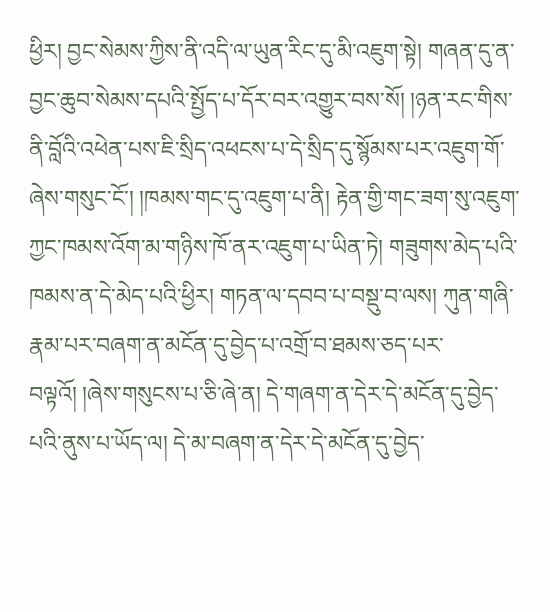ཕྱིར། བྱང་སེམས་ཀྱིས་ནི་འདི་ལ་ཡུན་རིང་དུ་མི་འཇུག་སྟེ། གཞན་དུ་ན་བྱང་ཆུབ་སེམས་དཔའི་སྤྱོད་པ་དོར་བར་འགྱུར་བས་སོ། །ཉན་རང་གིས་ནི་བློའི་འཕེན་པས་ཇི་སྲིད་འཕངས་པ་དེ་སྲིད་དུ་སྙོམས་པར་འཇུག་གོ་ཞེས་གསུང་ངོ་། །ཁམས་གང་དུ་འཇུག་པ་ནི། རྟེན་གྱི་གང་ཟག་སུ་འཇུག་ཀྱང་ཁམས་འོག་མ་གཉིས་ཁོ་ནར་འཇུག་པ་ཡིན་ཏེ། གཟུགས་མེད་པའི་ཁམས་ན་དེ་མེད་པའི་ཕྱིར། གཏན་ལ་དབབ་པ་བསྡུ་བ་ལས། ཀུན་གཞི་རྣམ་པར་བཞག་ན་མངོན་དུ་བྱེད་པ་འགྲོ་བ་ཐམས་ཅད་པར་བལྟའོ། །ཞེས་གསུངས་པ་ཅི་ཞེ་ན། དེ་གཞག་ན་དེར་དེ་མངོན་དུ་བྱེད་པའི་ནུས་པ་ཡོད་ལ། དེ་མ་བཞག་ན་དེར་དེ་མངོན་དུ་བྱེད་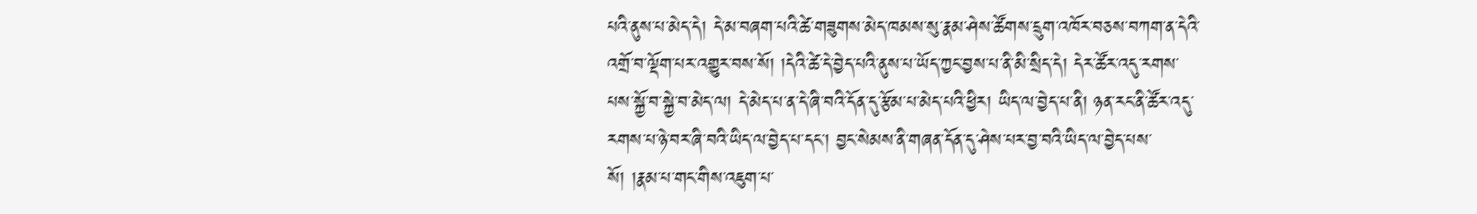པའི་ནུས་པ་མེད་དེ། དེ་མ་བཞག་པའི་ཚེ་གཟུགས་མེད་ཁམས་སུ་རྣམ་ཤེས་ཚོགས་དྲུག་འཁོར་བཅས་བཀག་ན་དེའི་འགྲོ་བ་ལྡོག་པར་འགྱུར་བས་སོ། །དེའི་ཚེ་དེ་བྱེད་པའི་ནུས་པ་ཡོད་ཀྱང་བྱས་པ་ནི་མི་སྲིད་དེ། དེར་ཚོར་འདུ་རགས་པས་སྐྱོ་བ་སྐྱེ་བ་མེད་ལ། དེ་མེད་པ་ན་དེ་ཞི་བའི་དོན་དུ་རྩོམ་པ་མེད་པའི་ཕྱིར། ཡིད་ལ་བྱེད་པ་ནི། ཉན་རང་ནི་ཚོར་འདུ་རགས་པ་ཉེ་བར་ཞི་བའི་ཡིད་ལ་བྱེད་པ་དང་། བྱང་སེམས་ནི་གཞན་དོན་དུ་ཤེས་པར་བྱ་བའི་ཡིད་ལ་བྱེད་པས་སོ། །རྣམ་པ་གང་གིས་འཇུག་པ་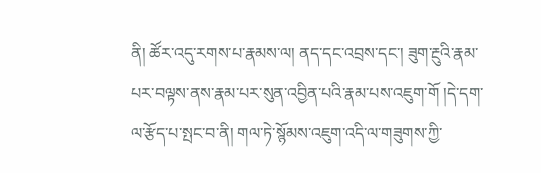ནི། ཚོར་འདུ་རགས་པ་རྣམས་ལ། ནད་དང་འབྲས་དང་། ཟུག་རྔུའི་རྣམ་པར་བལྟས་ནས་རྣམ་པར་སུན་འབྱིན་པའི་རྣམ་པས་འཇུག་གོ །དེ་དག་ལ་རྩོད་པ་སྤང་བ་ནི། གལ་ཏེ་སྙོམས་འཇུག་འདི་ལ་གཟུགས་ཀྱི་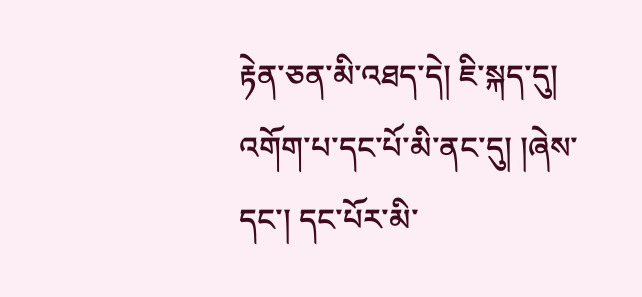རྟེན་ཅན་མི་འཐད་དེ། ཇི་སྐད་དུ། འགོག་པ་དང་པོ་མི་ནང་དུ། །ཞེས་དང་། དང་པོར་མི་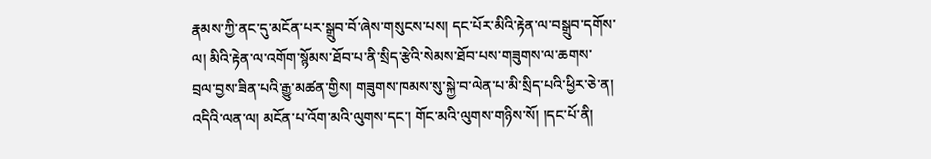རྣམས་ཀྱི་ནང་དུ་མངོན་པར་སྒྲུབ་བོ་ཞེས་གསུངས་པས། དང་པོར་མིའི་རྟེན་ལ་བསྒྲུབ་དགོས་ལ། མིའི་རྟེན་ལ་འགོག་སྙོམས་ཐོབ་པ་ནི་སྲིད་རྩེའི་སེམས་ཐོབ་པས་གཟུགས་ལ་ཆགས་བྲལ་བྱས་ཟིན་པའི་རྒྱུ་མཚན་གྱིས། གཟུགས་ཁམས་སུ་སྐྱེ་བ་ལེན་པ་མི་སྲིད་པའི་ཕྱིར་ཅེ་ན། འདིའི་ལན་ལ། མངོན་པ་འོག་མའི་ལུགས་དང་། གོང་མའི་ལུགས་གཉིས་སོ། །དང་པོ་ནི།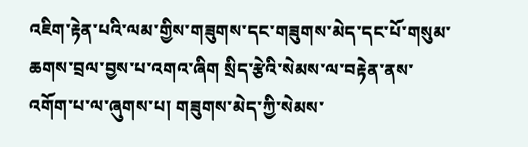འཇིག་རྟེན་པའི་ལམ་གྱིས་གཟུགས་དང་གཟུགས་མེད་དང་པོ་གསུམ་ཆགས་བྲལ་བྱས་པ་འགའ་ཞིག སྲིད་རྩེའི་སེམས་ལ་བརྟེན་ནས་འགོག་པ་ལ་ཞུགས་པ། གཟུགས་མེད་ཀྱི་སེམས་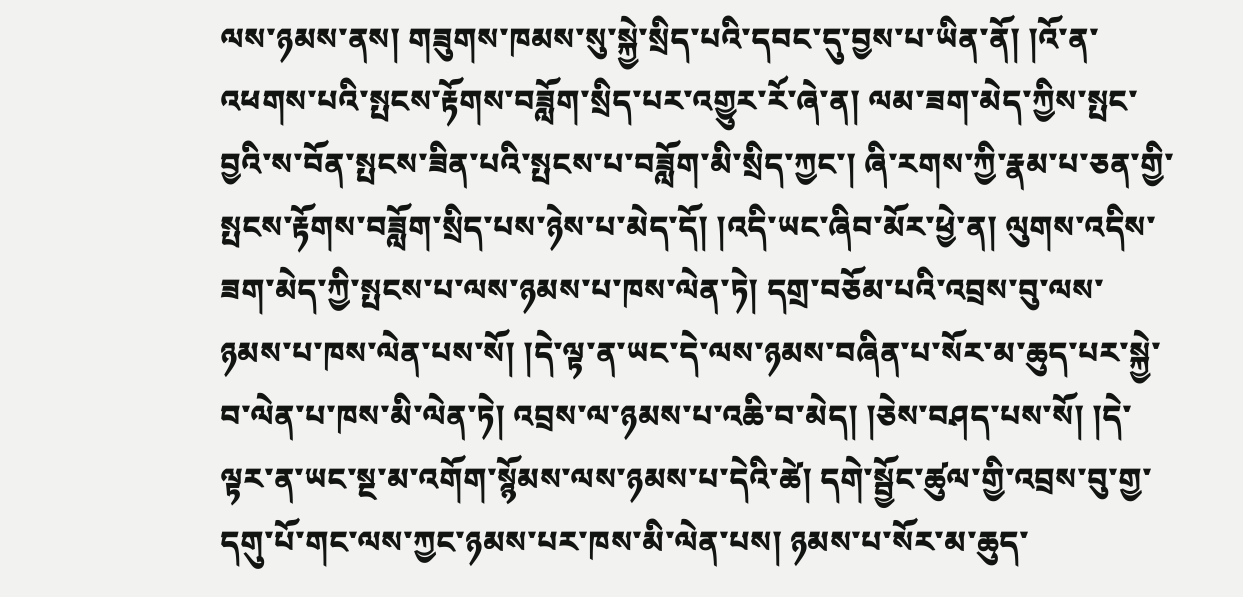ལས་ཉམས་ནས། གཟུགས་ཁམས་སུ་སྐྱེ་སྲིད་པའི་དབང་དུ་བྱས་པ་ཡིན་ནོ། །འོ་ན་འཕགས་པའི་སྤངས་རྟོགས་བཟློག་སྲིད་པར་འགྱུར་རོ་ཞེ་ན། ལམ་ཟག་མེད་ཀྱིས་སྤང་བྱའི་ས་བོན་སྤངས་ཟིན་པའི་སྤངས་པ་བཟློག་མི་སྲིད་ཀྱང་། ཞི་རགས་ཀྱི་རྣམ་པ་ཅན་གྱི་སྤངས་རྟོགས་བཟློག་སྲིད་པས་ཉེས་པ་མེད་དོ། །འདི་ཡང་ཞིབ་མོར་ཕྱེ་ན། ལུགས་འདིས་ཟག་མེད་ཀྱི་སྤངས་པ་ལས་ཉམས་པ་ཁས་ལེན་ཏེ། དགྲ་བཅོམ་པའི་འབྲས་བུ་ལས་ཉམས་པ་ཁས་ལེན་པས་སོ། །དེ་ལྟ་ན་ཡང་དེ་ལས་ཉམས་བཞིན་པ་སོར་མ་ཆུད་པར་སྐྱེ་བ་ལེན་པ་ཁས་མི་ལེན་ཏེ། འབྲས་ལ་ཉམས་པ་འཆི་བ་མེད། །ཅེས་བཤད་པས་སོ། །དེ་ལྟར་ན་ཡང་སྔ་མ་འགོག་སྙོམས་ལས་ཉམས་པ་དེའི་ཚེ། དགེ་སྦྱོང་ཚུལ་གྱི་འབྲས་བུ་གྱ་དགུ་པོ་གང་ལས་ཀྱང་ཉམས་པར་ཁས་མི་ལེན་པས། ཉམས་པ་སོར་མ་ཆུད་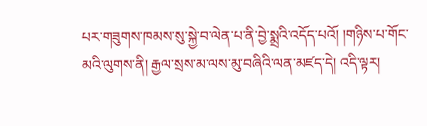པར་གཟུགས་ཁམས་སུ་སྐྱེ་བ་ལེན་པ་ནི་བྱེ་སྨྲའི་འདོད་པའོ། །གཉིས་པ་གོང་མའི་ལུགས་ནི། རྒྱལ་སྲས་མ་ལས་མུ་བཞིའི་ལན་མཛད་དེ། འདི་ལྟར།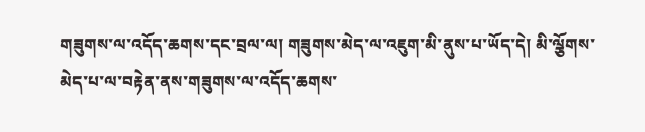གཟུགས་ལ་འདོད་ཆགས་དང་བྲལ་ལ། གཟུགས་མེད་ལ་འཇུག་མི་ནུས་པ་ཡོད་དེ། མི་ལྕོགས་མེད་པ་ལ་བརྟེན་ནས་གཟུགས་ལ་འདོད་ཆགས་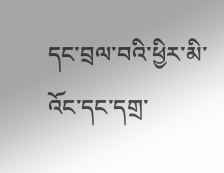དང་བྲལ་བའི་ཕྱིར་མི་འོང་དང་དགྲ་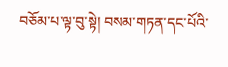བཅོམ་པ་ལྟ་བུ་སྟེ། བསམ་གཏན་དང་པོའི་